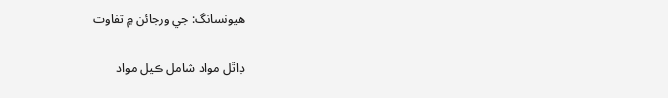هيونسانگ: جي ورجائن ۾ تفاوت

ڊاٿل مواد شامل ڪيل مواد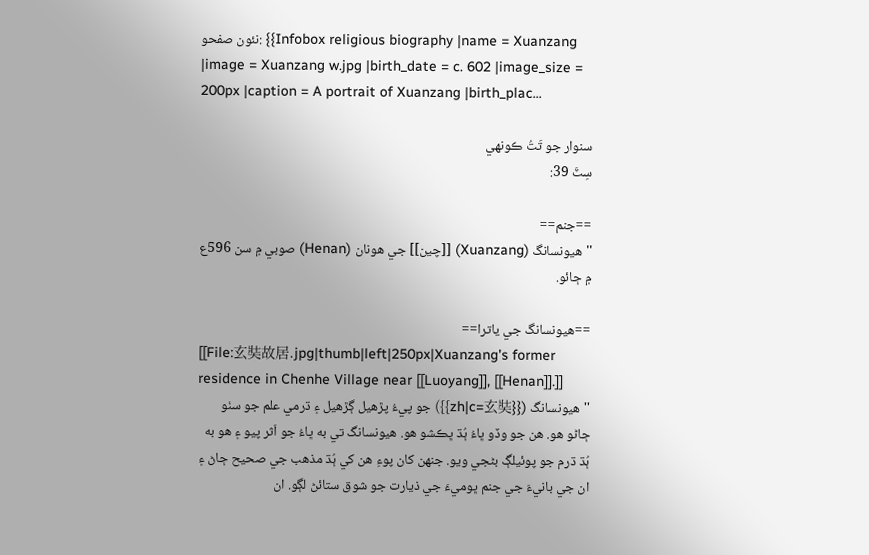نئون صفحو: {{Infobox religious biography |name = Xuanzang |image = Xuanzang w.jpg |birth_date = c. 602 |image_size = 200px |caption = A portrait of Xuanzang |birth_plac...

سنوار جو تَتُ ڪونهي
سِٽَ 39:

==جنم==
''هيونسانگ (Xuanzang) [[چين]] جي هونان (Henan) صوبي ۾ سن 596ع ۾ ڄائو.

==هيونسانگ جي ياترا==
[[File:玄奘故居.jpg|thumb|left|250px|Xuanzang's former residence in Chenhe Village near [[Luoyang]], [[Henan]].]]
''هيونسانگ ({{zh|c=玄奘}}) جو پيءُ پڙهيل ڳڙهيل ۽ ڌرمي علم جو سٺو ڄاڻو هو. هن جو وڏو ڀاءُ ٻُڌ ڀڪشو هو. هيونسانگ تي به ڀاءُ جو اَثر پيو ۽ هو به ٻُڌ ڌرم جو پوئيلڳ بڻجي ويو. جنهن کان پوءِ هن کي ٻُڌ مذهب جي صحيح ڄاڻ ۽ ان جي بانيءَ جي جنم ڀوميءَ جي ذيارت جو شوق ستائڻ لڳو. ان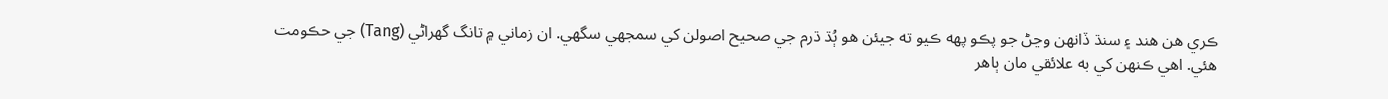ڪري هن هند ۽ سنڌ ڏانهن وڃڻ جو پڪو پهه ڪيو ته جيئن هو ٻُڌ ڌرم جي صحيح اصولن کي سمجهي سگهي. ان زماني ۾ تانگ گهراڻي (Tang) جي حڪومت هئي. اهي ڪنهن کي به علائقي مان ٻاهر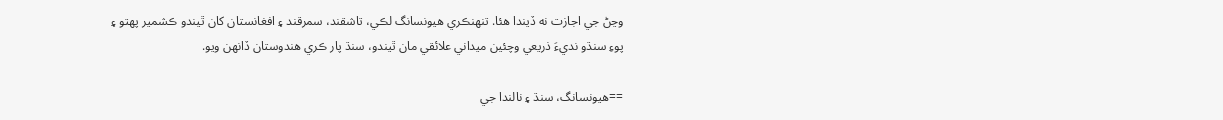وڃڻ جي اجازت نه ڏيندا هئا. تنهنڪري هيونسانگ لڪي، تاشقند، سمرقند ۽ افغانستان کان ٿيندو ڪشمير پهتو ۽ پوءِ سنڌو نديءَ ذريعي وچئين ميداني علائقي مان ٿيندو، سنڌ پار ڪري هندوستان ڏانهن ويو.

==هيونسانگ، سنڌ ۽ نالندا جي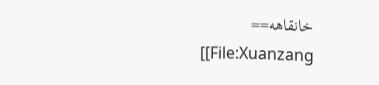خانقاهه==
[[File:Xuanzang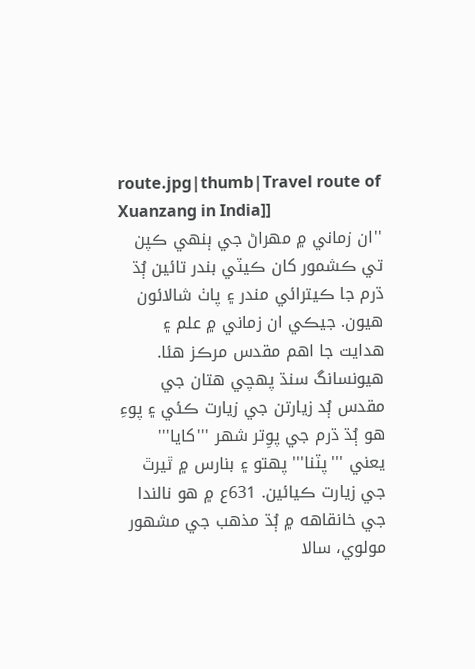route.jpg|thumb|Travel route of Xuanzang in India]]
''ان زماني ۾ مهراڻ جي ٻنهي ڪپن تي ڪشمور کان ڪيٽي بندر تائين ٻُڌ ڌرم جا ڪيترائي مندر ۽ پاٺ شالائون هيون. جيڪي ان زماني ۾ علم ۽ هدايت جا اهم مقدس مرڪز هئا. هيونسانگ سنڌ پهچي هتان جي مقدس ٻُد زيارتن جي زيارت ڪئي ۽ پوءِ هو ٻُڌ ڌرم جي پوِتر شهر '''کايا''' يعني '''پٽنا''' پهتو ۽ بنارس ۾ ٿيرٿ جي زيارت ڪيائين. 631ع ۾ هو نالندا جي خانقاهه ۾ ٻُڌ مذهب جي مشهور مولوي، سالا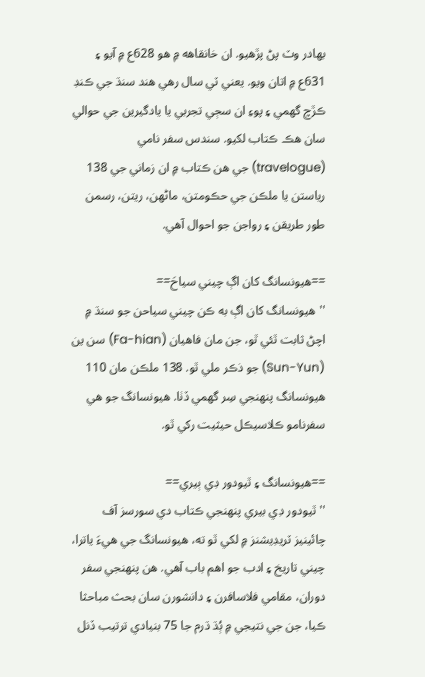بهادر وٽ پڻ پڙهيو. ان خانقاهه ۾ هو 628ع ۾ آيو ۽ 631ع ۾ اتان ويو. يعني ٽي سال رهي هند سنڌ جي ڪنڊ ڪڙڇ گهمي ۽ پوءِ ان سڄي تجربي يا يادگيرين جي حوالي سان هڪ ڪتاب لکيو. سندس سفر نامي (travelogue) جي هن ڪتاب ۾ ان زماني جي 138 رياستن يا ملڪن جي حڪومتن، ماڻهن، ريتن، رسمن طور طريقن ۽ رواجن جو احوال آهي.

==هيونسانگ کان اڳ چيني سياحَ==
''هيونسانگ کان اڳ به ڪن چيني سياحن جو سنڌ ۾ اچڻ ثابت ٿئي ٿو، جن مان فاهيان (Fa-hian) سن ين (Sun-Yun) جو ذڪر ملي ٿو. 138 ملڪن مان 110 هيونسانگ پنهنجي سِر گهمي ڏٺا. هيونسانگ جو هي سفرنامو ڪلاسيڪل حيثيت رکي ٿو.

==هيونسانگ ۽ ٿيودور ڊي ٻيري==
''ٿيودور ڊي بيري پنهنجي ڪتاب دي سورسز آف چائينيز ٽريڊيشنز ۾ لکي ٿو ته، هيونسانگ جي هيءَ ياترا، چيني تاريخ ۽ ادب جو اهم باب آهي. هن پنهنجي سفر دوران، مقامي فلاسافرن ۽ دانشورن سان بحث مباحثا ڪيا، جن جي نتيجي ۾ ٻُڌ ڌرم جا 75 بنيادي ترتيب ڏنل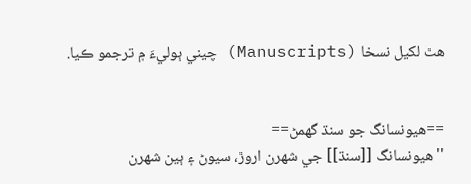هٿ لکيل نسخا (Manuscripts) چيني ٻوليءَ ۾ ترجمو ڪيا.


==هيونسانگ جو سنڌ گهمڻ==
''هيونسانگ [[سنڌ]] جي شهرن اروڙ، سيوڻ ۽ ٻين شهرن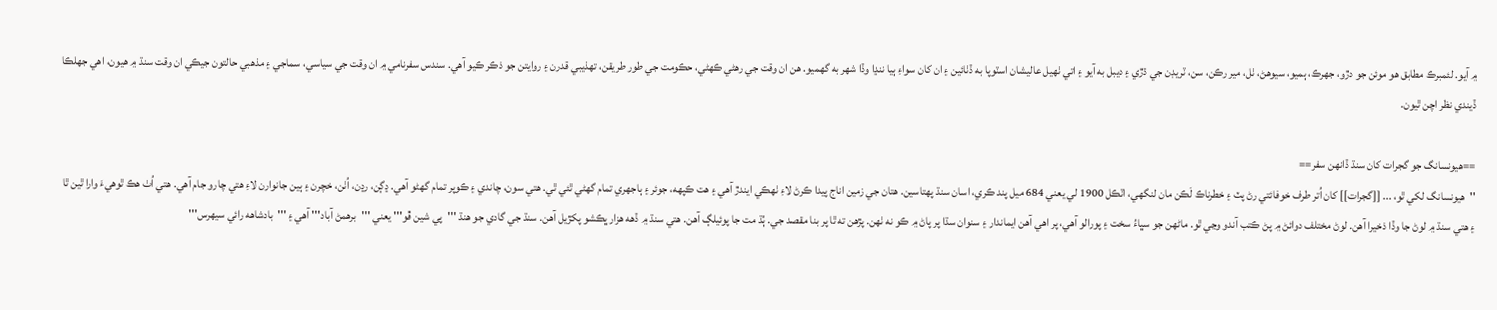۾ آيو. لئمبرڪ مطابق هو موئن جو دڙو، جهرڪ، ٻميو، سيوهڻ، ٺل، مير رڪن، سن، ٽريڊن جي ڌڙي ۽ ديبل به آيو ۽ اتي ٺهيل عاليشان اسٽوپا به ڏٺائين ۽ ان کان سواءِ ٻيا ننڍا وڏا شهر به گهميو. هن ان وقت جي رهڻي ڪهڻي، حڪومت جي طور طريقن، تهذيبي قدرن ۽ روايتن جو ذڪر ڪيو آهي. سندس سفرنامي ۾ ان وقت جي سياسي، سماجي ۽ مذهبي حالتون جيڪي ان وقت سنڌ ۾ هيون، اهي جهلڪا ڏيندي نظر اچن ٿيون.

==هيونسانگ جو گجرات کان سنڌ ڏانهن سفر==
''هيونسانگ لکي ٿو، ... [[گجرات]] کان اُتر طرف خوفائتي رڻ پٽ ۽ خطرناڪ لَڪن مان لنگهي، اٽڪل 1900 لي يعني 684 ميل پند ڪري، اسان سنڌ پهتاسين. هتان جي زمين اناج پيدا ڪرڻ لاءِ ٺهڪي ايندڙ آهي ۽ هت ڪپهه، جوئر ۽ ٻاجهري تمام گهڻي ٿئي ٿي. هتي سون، چاندي ۽ ڪوپر تمام گهڻو آهي. ڍڳن، رڍن، اُٺن، خچرن ۽ ٻين جانوارن لاءِ هتي چارو جام آهي. هتي اُٺ هڪ ٿوهيءَ وارا ٿين ٿا ۽ هتي سنڌ ۾ لوڻ جا وڏا ذخيرا آهن. لوڻ مختلف دوائڻ ۾ پڻ ڪتب آندو وڃي ٿو. ماڻهن جو سڀاءُ سخت ۽ پورالو آهي، پر اهي آهن ايماندار ۽ سنوان سڌا پر پاڻ ۾ ڪو نه ٺهن. پڙهن ته ٿا پر بنا مقصد جي. ٻُڌ مت جا پوئيلڳ آهن. هتي سنڌ ۾ ڏهه هزار ڀڪشو پکڙيل آهن. سنڌ جي گادي جو هنڌ '''پي شين ڦو''' يعني '''برهمڻ آباد''' آهي ۽ '''بادشاهه رائي سيهرس'''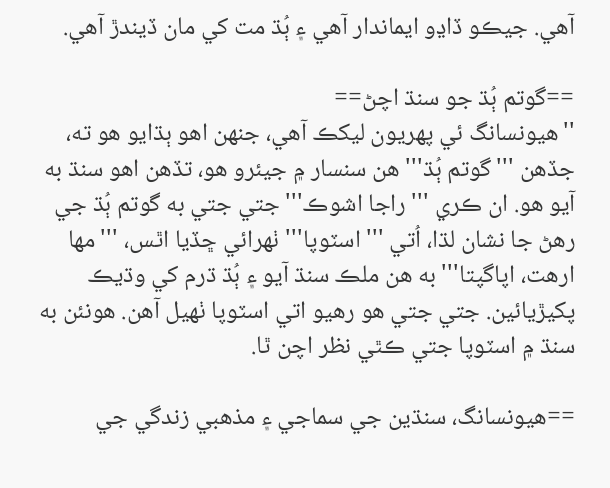آهي. جيڪو ڏاڍو ايماندار آهي ۽ ٻُڌ مت کي مان ڏيندڙ آهي.

==گوتم ٻُڌ جو سنڌ اچڻ==
''هيونسانگ ئي پهريون ليکڪ آهي، جنهن اهو ٻڌايو هو ته، جڏهن '''گوتم ٻُڌ''' هن سنسار ۾ جيئرو هو، تڏهن اهو سنڌ به آيو هو. ان ڪري '''راجا اشوڪ''' جتي جتي به گوتم ٻُڌ جي رهڻ جا نشان لڌا، اُتي '''اسٽوپا''' ٺهرائي ڇڏيا اٿس، '''مها ارهت، اپاگپتا''' به هن ملڪ سنڌ آيو ۽ ٻُڌ ڌرم کي وڌيڪ پکيڙيائين. جتي جتي هو رهيو اتي اسٽوپا ٺهيل آهن. هونئن به سنڌ ۾ اسٽوپا جتي ڪٿي نظر اچن ٿا.

==هيونسانگ، سنڌين جي سماجي ۽ مذهبي زندگي جي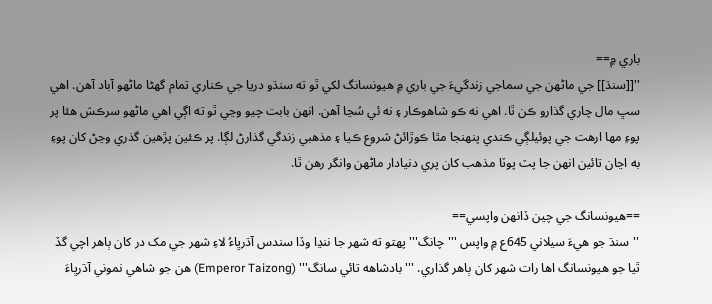باري ۾==
''[[سنڌ]] جي ماڻهن جي سماجي زندگيءَ جي باري ۾ هيونسانگ لکي ٿو ته سنڌو دريا جي ڪناري تمام گهڻا ماڻهو آباد آهن. اهي سڀ مال چاري گذارو ڪن ٿا. اهي نه ڪو شاهوڪار ۽ نه ئي سُڃا آهن. انهن بابت چيو وڃي ٿو ته اڳي اهي ماڻهو سرڪش هئا پر پوءِ مها ارهت جي پوئيلڳي ڪندي پنهنجا مٿا ڪوڙائڻ شروع ڪيا ۽ مذهبي زندگي گذارڻ لڳا. پر ڪئين پڙهين گذري وڃڻ کان پوءِ به اڃان تائين انهن جا پٽ پوٽا مذهب کان پري دنيادار ماڻهن وانگر رهن ٿا.

==هيونسانگ جي چين ڏانهن واپسي==
''سنڌ جو هيءَ سيلاني 645ع ۾ واپس '''چانگ''' پهتو ته شهر جا ننڍا وڏا سندس آڌرڀاءُ لاءِ شهر جي مک در کان ٻاهر اچي گڏ ٿيا جو هيونسانگ اها رات شهر کان ٻاهر گذاري. '''بادشاهه تائي سانگ''' (Emperor Taizong) هن جو شاهي نموني آڌرڀاءَ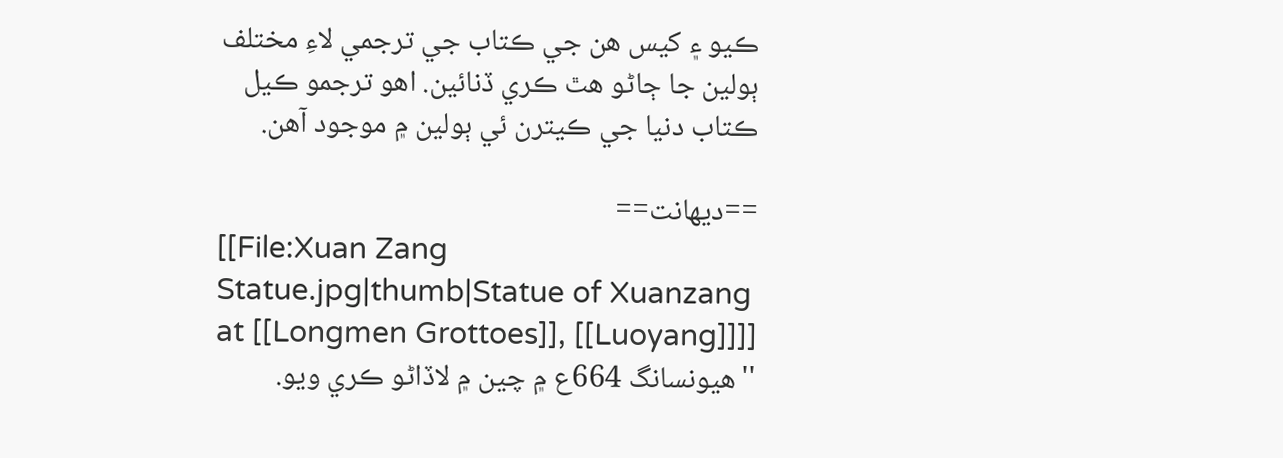ڪيو ۽ کيس هن جي ڪتاب جي ترجمي لاءِ مختلف ٻولين جا ڄاڻو هٿ ڪري ڏنائين. اهو ترجمو ڪيل ڪتاب دنيا جي ڪيترن ئي ٻولين ۾ موجود آهن.

==ديهانت==
[[File:Xuan Zang Statue.jpg|thumb|Statue of Xuanzang at [[Longmen Grottoes]], [[Luoyang]]]]
''هيونسانگ 664ع ۾ چين ۾ لاڏاڻو ڪري ويو.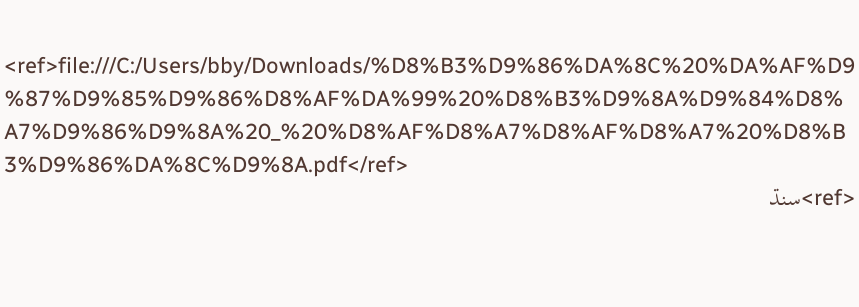<ref>file:///C:/Users/bby/Downloads/%D8%B3%D9%86%DA%8C%20%DA%AF%D9%87%D9%85%D9%86%D8%AF%DA%99%20%D8%B3%D9%8A%D9%84%D8%A7%D9%86%D9%8A%20_%20%D8%AF%D8%A7%D8%AF%D8%A7%20%D8%B3%D9%86%DA%8C%D9%8A.pdf</ref>
<ref>سنڌ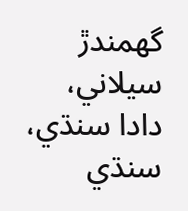گهمندڙ سيلاني، دادا سنڌي، سنڌي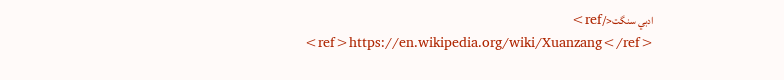ادبي سنگت</ref>
<ref>https://en.wikipedia.org/wiki/Xuanzang</ref>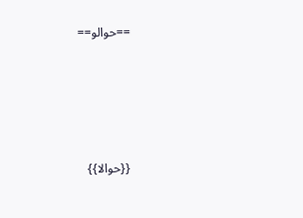==حوالو==








{{حوالا}}